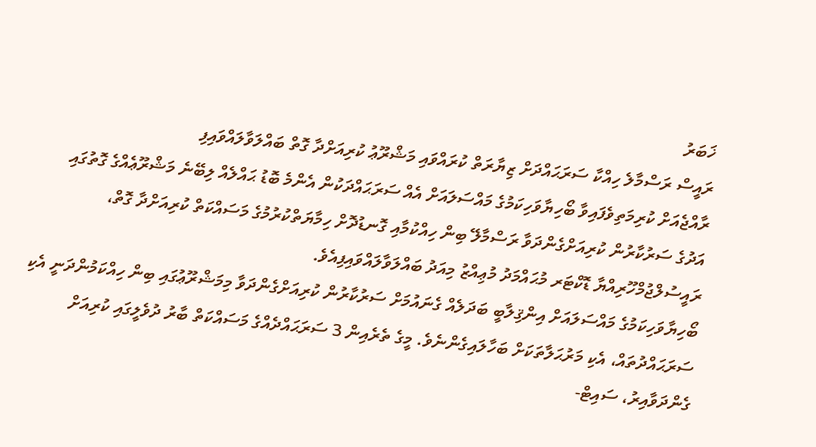ޚަބަރު
ރައީސް ރަސްމާލެ ހިއްކާ ސަރަޙައްދަށް ޒިޔާރަތް ކުރައްވައި މަޝްރޫޢު ކުރިއަށްދާ ގޮތް ބައްލަވާލައްވައިފި
ރާއްޖެއަށް ކުރިމަތިވެފައިވާ ބޯހިޔާވަހިކަމުގެ މައްސަލައަށް އެއް ސަރަޙައްދަކުން އެންމެ ބޮޑު ޙައްލެއް ލިބޭނެ މަޝްރޫޢެއްގެ ގޮތުގައި އަދުގެ ސަރުކާރުން ކުރިއަށްގެންދަވާ ރަސްމާލޭ ބިން ހިއްކުމާއި ގޮނޑުދޮށް ހިމާޔަތްކުރުމުގެ މަސައްކަތް ކުރިއަށްދާ ގޮތް، ރައީސުލްޖުމްހޫރިއްޔާ ޑޮކްޓަރ މުޙައްމަދު މުޢިއްޒު މިއަދު ބައްލަވާލައްވައިފިއެވެ.
ބޯހިޔާވަހިކަމުގެ މައްސަލައަށް އިންޤިލާބީ ބަދަލެއް ގެނައުމަށް ސަރުކާރުން ކުރިއަށްގެންދަވާ މިމަޝްރޫޢުގައި ބިން ހިއްކަމުންދަނީ އެކި ސަރަޙައްދުތައް، އެކި މަރުޙަލާތަކަށް ބަހާލައިގެންނެވެ. މީގެ ތެރެއިން 3 ސަރަޙައްދެއްގެ މަސައްކަތް ބާރު ދުވެލީގައި ކުރިއަށް ގެންދަވާއިރު، ސައިޓް-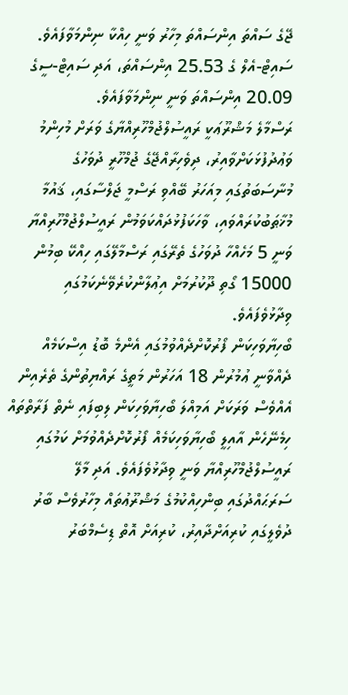ޖޭގެ ސައްތަ އިންސައްތަ މިހާރު ވަނީ ހިއްކާ ނިންމަވާފައެވެ. ސައިޓް-އެލް ގެ 25.53 އިންސައްތަ، އަދި ސައިޓް-ސީގެ 20.09 އިންސައްތަ ވަނީ ނިންމަވާފައެވެ.
ރަސްމާލެ މަޝްރޫޢަކީ ރައީސުލްޖުމްހޫރިއްޔާގެ ވަރަށް މުހިންމު ވަޢުދުފުޅަކަށްވާއިރު، ދިވެހިރާއްޖޭގެ ޖުމްހޫރީ ދުވަހުގެ މުނާސަބަތުގައި މިއަހަރު ބޭއްވި ރަސްމީ ޖަލްސާގައި، ޤައުމާ މުޚާޠަބުކުރައްވައި، ވާހަކަފުޅުދައްކަވަމުން ރައީސުލްޖުމްހޫރިއްޔާ ވަނީ 5 މަހެއްހާ ދުވަހުގެ ތެރޭގައި ރަސްމާލޭގައި ހިއްކޭ ބިމުން 15000 ގޯތި ދޫކުރުމަށް އިޢުލާންކުރެވޭނެކަމުގައި ވިދާޅުވެފައެވެ.
ބޯހިޔާވަހިކަން ފޯރުކޮށްދެއްވުމުގައި އެންމެ ބޮޑު އިސްކަމެއް ދެއްވާނީ ޢުމުރުން 18 އަހަރުން މަތީގެ ރައްޔިތުންގެ ތެރެއިން އެއްވެސް ވަރަކަށް އަމިއްލަ ބޯހިޔާވަހިކަން ލިބިފައި ނެތް ފަރާތްތައް ހިމެނޭހެން އާއިލީ ބޯހިޔާވަހިކަމެއް ފޯރުކޮށްދެއްވުމަށް ކަމުގައި ރައީސުލްޖުމްހޫރިއްޔާ ވަނީ ވިދާޅުވެފައެވެ. އަދި މާލޭ ސަރަޙައްދުގައި ބިންހިއްކުމުގެ މަޝްރޫޢުތައް މިހާރުވެސް ބާރު ދުވެލީގައި ކުރިއަށްދާއިރު، ކުރިއަށް އޮތް ޑިސެމްބަރު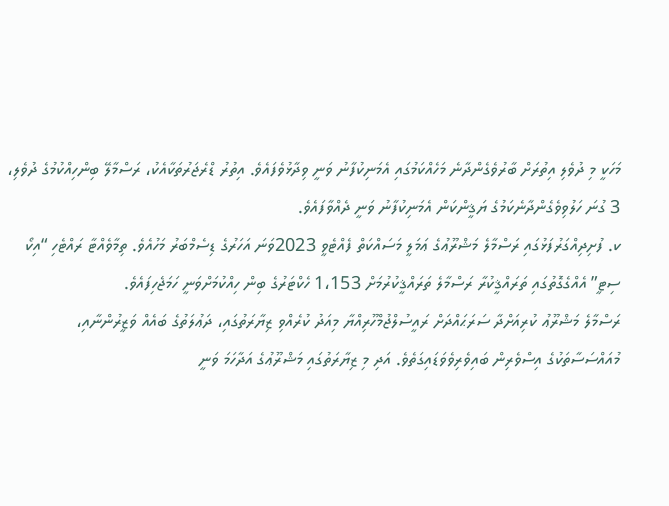މަހަކީ މި ދުވެލި އިތުރަށް ބާރުވެގެންދާނެ މަހެއްކަމުގައި އެމަނިކުފާނު ވަނީ ވިދާޅުވެފައެވެ. އިތުރު ޑްރެޖަރުތަކާއެކު، ރަސްމާލޭ ބިންހިއްކުމުގެ ދުވެލި، 3 ގުނަ ހަލުވިވެގެންދާނެކަމުގެ ޔަޤީންކަން އެމަނިކުފާނު ވަނީ ދެއްވާފައެވެ.
ކ. ފުށިދިއްގަރުފަޅުގައި ރަސްމާލެ މަޝްރޫޢުގެ ޢަމަލީ މަސައްކަތް ފެއްޓެވީ 2023ވަނަ އަހަރުގެ ޑިސެމްބަރު މަހުއެވެ. ތިމާވެއްޓާ ރައްޓެހި “އިކޯ ސިޓީ” އެއްގެގޮތުގައި ތަރައްޤީކުރާ ރަސްމާލެ ތަރައްޤީކުރުމަށް 1،153 ހެކްޓަރުގެ ބިން ހިއްކުމަށްވަނީ ހަމަޖެހިފައެވެ.
ރަސްމާލެ މަޝްރޫޢު ކުރިއަށްދާ ސަރަޙައްދަށް ރައީސުލްޖުމްހޫރިއްޔާ މިއަދު ކުރެއްވި ޒިޔާރަތުގައި، ދަޢުލަތުގެ ބައެއް ވަޒީރުންނާއި، މުއައްސަސާތަކުގެ އިސްވެރިން ބައިވެރިވެވަޑައިގަތެވެ. އަދި މި ޒިޔާރަތުގައި މަޝްރޫޢުގެ އަދާހަމަ ވަނީ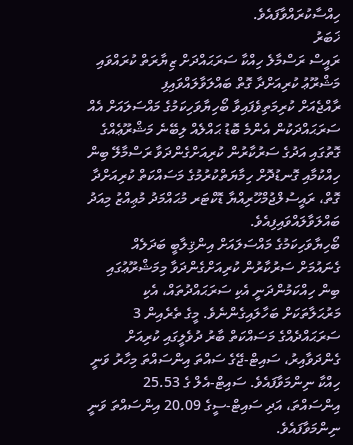ހިއްސާކުރައްވާފައެވެ.
ޚަބަރު
ރައީސް ރަސްމާލެ ހިއްކާ ސަރަޙައްދަށް ޒިޔާރަތް ކުރައްވައި މަޝްރޫޢު ކުރިއަށްދާ ގޮތް ބައްލަވާލައްވައިފި
ރާއްޖެއަށް ކުރިމަތިވެފައިވާ ބޯހިޔާވަހިކަމުގެ މައްސަލައަށް އެއް ސަރަޙައްދަކުން އެންމެ ބޮޑު ޙައްލެއް ލިބޭނެ މަޝްރޫޢެއްގެ ގޮތުގައި އަދުގެ ސަރުކާރުން ކުރިއަށްގެންދަވާ ރަސްމާލޭ ބިން ހިއްކުމާއި ގޮނޑުދޮށް ހިމާޔަތްކުރުމުގެ މަސައްކަތް ކުރިއަށްދާ ގޮތް، ރައީސުލްޖުމްހޫރިއްޔާ ޑޮކްޓަރ މުޙައްމަދު މުޢިއްޒު މިއަދު ބައްލަވާލައްވައިފިއެވެ.
ބޯހިޔާވަހިކަމުގެ މައްސަލައަށް އިންޤިލާބީ ބަދަލެއް ގެނައުމަށް ސަރުކާރުން ކުރިއަށްގެންދަވާ މިމަޝްރޫޢުގައި ބިން ހިއްކަމުންދަނީ އެކި ސަރަޙައްދުތައް، އެކި މަރުޙަލާތަކަށް ބަހާލައިގެންނެވެ. މީގެ ތެރެއިން 3 ސަރަޙައްދެއްގެ މަސައްކަތް ބާރު ދުވެލީގައި ކުރިއަށް ގެންދަވާއިރު، ސައިޓް-ޖޭގެ ސައްތަ އިންސައްތަ މިހާރު ވަނީ ހިއްކާ ނިންމަވާފައެވެ. ސައިޓް-އެލް ގެ 25.53 އިންސައްތަ، އަދި ސައިޓް-ސީގެ 20.09 އިންސައްތަ ވަނީ ނިންމަވާފައެވެ.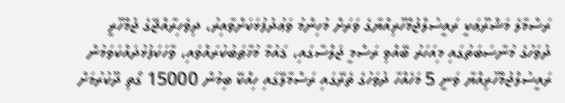ރަސްމާލެ މަޝްރޫޢަކީ ރައީސުލްޖުމްހޫރިއްޔާގެ ވަރަށް މުހިންމު ވަޢުދުފުޅަކަށްވާއިރު، ދިވެހިރާއްޖޭގެ ޖުމްހޫރީ ދުވަހުގެ މުނާސަބަތުގައި މިއަހަރު ބޭއްވި ރަސްމީ ޖަލްސާގައި، ޤައުމާ މުޚާޠަބުކުރައްވައި، ވާހަކަފުޅުދައްކަވަމުން ރައީސުލްޖުމްހޫރިއްޔާ ވަނީ 5 މަހެއްހާ ދުވަހުގެ ތެރޭގައި ރަސްމާލޭގައި ހިއްކޭ ބިމުން 15000 ގޯތި ދޫކުރުމަށް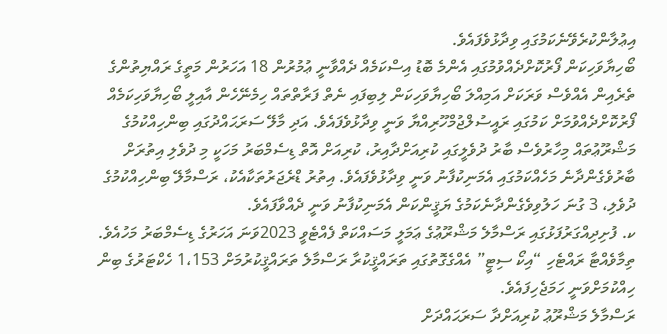އިޢުލާންކުރެވޭނެކަމުގައި ވިދާޅުވެފައެވެ.
ބޯހިޔާވަހިކަން ފޯރުކޮށްދެއްވުމުގައި އެންމެ ބޮޑު އިސްކަމެއް ދެއްވާނީ ޢުމުރުން 18 އަހަރުން މަތީގެ ރައްޔިތުންގެ ތެރެއިން އެއްވެސް ވަރަކަށް އަމިއްލަ ބޯހިޔާވަހިކަން ލިބިފައި ނެތް ފަރާތްތައް ހިމެނޭހެން އާއިލީ ބޯހިޔާވަހިކަމެއް ފޯރުކޮށްދެއްވުމަށް ކަމުގައި ރައީސުލްޖުމްހޫރިއްޔާ ވަނީ ވިދާޅުވެފައެވެ. އަދި މާލޭ ސަރަޙައްދުގައި ބިންހިއްކުމުގެ މަޝްރޫޢުތައް މިހާރުވެސް ބާރު ދުވެލީގައި ކުރިއަށްދާއިރު، ކުރިއަށް އޮތް ޑިސެމްބަރު މަހަކީ މި ދުވެލި އިތުރަށް ބާރުވެގެންދާނެ މަހެއްކަމުގައި އެމަނިކުފާނު ވަނީ ވިދާޅުވެފައެވެ. އިތުރު ޑްރެޖަރުތަކާއެކު، ރަސްމާލޭ ބިންހިއްކުމުގެ ދުވެލި، 3 ގުނަ ހަލުވިވެގެންދާނެކަމުގެ ޔަޤީންކަން އެމަނިކުފާނު ވަނީ ދެއްވާފައެވެ.
ކ. ފުށިދިއްގަރުފަޅުގައި ރަސްމާލެ މަޝްރޫޢުގެ ޢަމަލީ މަސައްކަތް ފެއްޓެވީ 2023ވަނަ އަހަރުގެ ޑިސެމްބަރު މަހުއެވެ. ތިމާވެއްޓާ ރައްޓެހި “އިކޯ ސިޓީ” އެއްގެގޮތުގައި ތަރައްޤީކުރާ ރަސްމާލެ ތަރައްޤީކުރުމަށް 1،153 ހެކްޓަރުގެ ބިން ހިއްކުމަށްވަނީ ހަމަޖެހިފައެވެ.
ރަސްމާލެ މަޝްރޫޢު ކުރިއަށްދާ ސަރަޙައްދަށް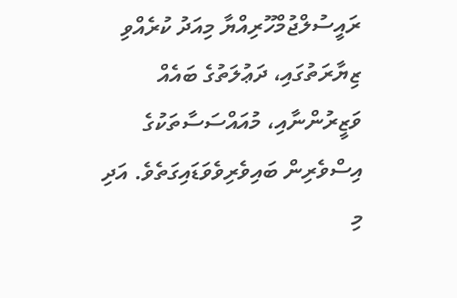ރައީސުލްޖުމްހޫރިއްޔާ މިއަދު ކުރެއްވި ޒިޔާރަތުގައި، ދަޢުލަތުގެ ބައެއް ވަޒީރުންނާއި، މުއައްސަސާތަކުގެ އިސްވެރިން ބައިވެރިވެވަޑައިގަތެވެ. އަދި މި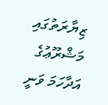ޒިޔާރަތުގައި މަޝްރޫޢުގެ އަދާހަމަ ވަނީ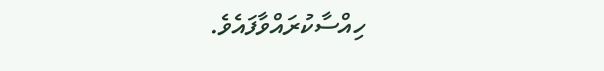ހިއްސާކުރައްވާފައެވެ.